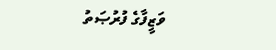ވަޒީފާގެ ފުރުޞަތު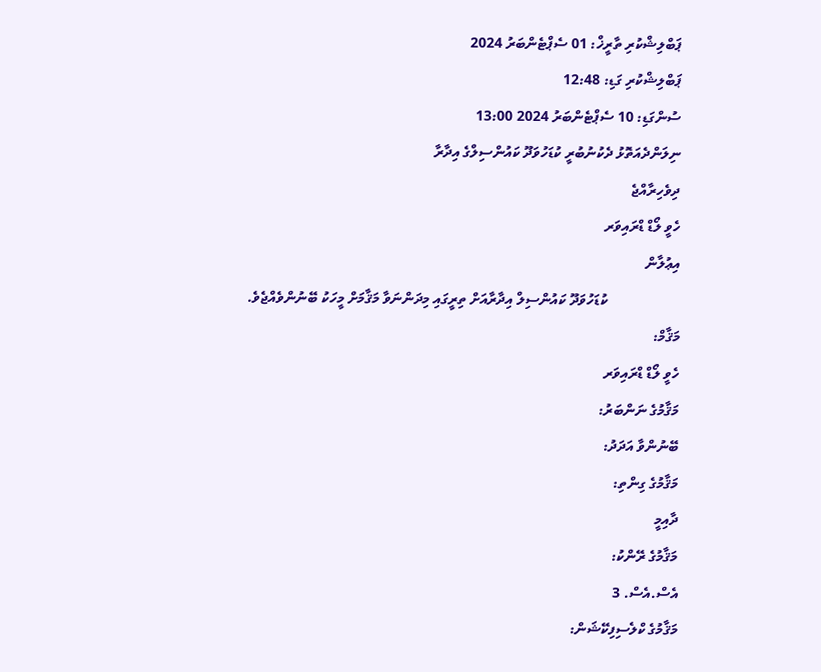ޕަބްލިޝްކުރި ތާރީޚް: 01 ސެޕްޓެންބަރު 2024
ޕަބްލިޝްކުރި ގަޑި: 12:48
ސުންގަޑި: 10 ސެޕްޓެންބަރު 2024 13:00
ނިލަންދެއަތޮޅު ދެކުނުބުރީ ކުޑަހުވަދޫ ކައުންސިލްގެ އިދާރާ
ދިވެހިރާއްޖެ
ހެވީ ލޯޑް ޑްރައިވަރ
އިޢުލާން
                    ކުޑަހުވަދޫ ކައުންސިލް އިދާރާއަށް ތިރީގައި މިދަންނަވާ މަޤާމަށް މީހަކު ބޭނުންވެއްޖެވެ.
މަޤާމް:
ހެވީ ލޯޑް ޑްރައިވަރ
މަޤާމުގެ ނަންބަރު:
ބޭނުންވާ އަދަދު:
މަޤާމުގެ ގިންތި:
ދާއިމީ
މަޤާމުގެ ރޭންކު:
އެސް.އެސް. 3
މަޤާމުގެ ކްލެސިފިކޭޝަން: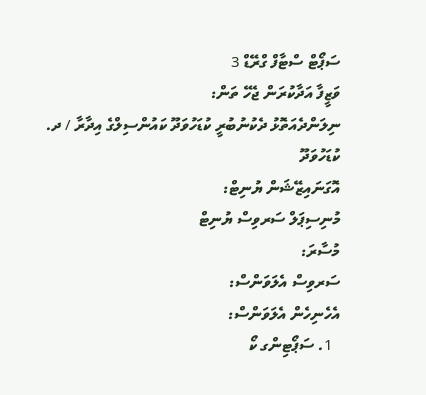ސަޕޯޓް ސްޓާފް ގްރޭޑް 3
ވަޒީފާ އަދާކުރަން ޖެހޭ ތަން:
ނިލަންދެއަތޮޅު ދެކުނުބުރީ ކުޑަހުވަދޫ ކައުންސިލްގެ އިދާރާ / ދ. ކުޑަހުވަދޫ
އޮގަނައިޒޭޝަން ޔުނިޓް:
މުނިސިޕަލް ސަރވިސް ޔުނިޓް
މުސާރަ:
ސަރވިސް އެލަވަންސް:
އެހެނިހެން އެލަވަންސް:
  1. ސަޕޯޓިންގ ކޯ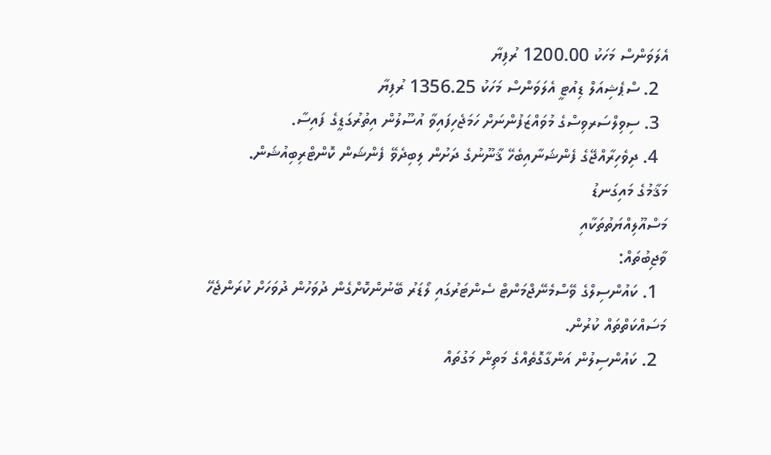އެލަވަންސް މަހަކު 1200.00 ރުފިޔާ
  2. ސްޕެޝިއަލް ޑިއުޓީ އެލަވަންސް މަހަކު 1356.25 ރުފިޔާ
  3. ސިވިލްސަރވިސްގެ މުވައްޒަފުންނަށް ހަމަޖެހިފައިވާ އުސޫލުން އިތުރުގަޑީގެ ފައިސާ.
  4. ދިވެހިރާއްޖޭގެ ފެންޝަނާއިބެހޭ ޤާނޫނުގެ ދަށުން ލިބިދެވޭ ފެންޝަން ކޮންޓްރިބިއުޝަން.
މަޤާމުގެ މައިގަނޑު
މަސްއޫލިއްޔަތުތަކާއި
ވާޖިބުތައް:
  1. ކައުންސިލްގެ ވޭސްމެނޭޖްމަންޓް ސެންޓަރުގައި ލޯޑަރު ބޭނުންކޮށްގެން ދުވަހުން ދުވަހަށް ކުރަންޖެހޭ މަސައްކަތްތައް ކުރުން.
  2. ކައުންސިލުން އަންގާގޮތެއްގެ މަތިން މަގުތައް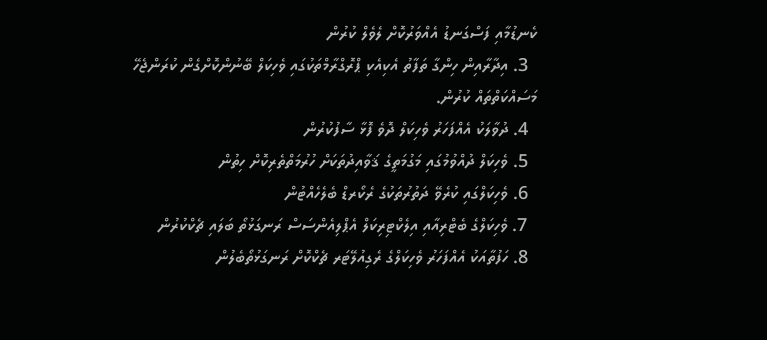ކެނޑުމާއި ފަސްގަނޑު އެއްވަރުކޮށް ލެވެލް ކުރުން
  3. އިދާރާއިން ހިންގާ ތަފާތު އެކިއެކި ޕްރޮގްރާމްތަކުގައި ވެހިކަލް ބޭނުންކޮށްގެން ކުރަންޖެހޭ މަސައްކަތްތައް ކުރުން.
  4. ދުވާލަކު އެއްފަހަރު ވެހިކަލް ދޮވެ ފޮޅާ ސާފުކުރުން
  5. ވެހިކަލް ދުއްވުމުގައި މަގުމަތީގެ ޤަވާއިދުތަކަށް ހުރުމަތްތެރިކޮށް ހިތުން
  6. ވެހިކަލްގައި ކުރެވޭ ދަތުރުތަކުގެ ރެކޯރޑް ބެލެހެއްޓުން
  7. ވެހިކަލްގެ ބެޓްރިއާއި އިލެކްޓިރިކަލް އެޕްލިއެންސަސް ރަނގަޅުތޯ ބަލައި ޗެކްކުރުން
  8. ހަފުތާއަކު އެއްފަހަރު ވެހިކަލްގެ ރެގިއުލޭޓަރ ޗެކްކޮށް ރަނގަޅުތޯބެލުން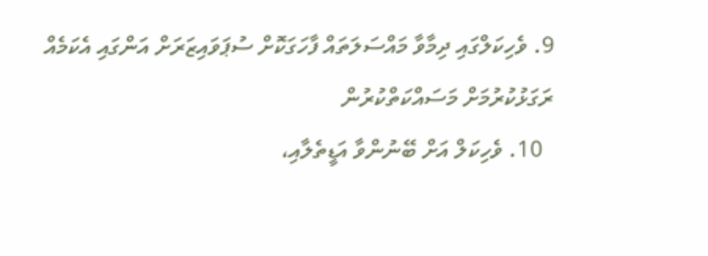9. ވެހިކަލްގައި ދިމާވާ މައްސަލަތައް ފާހަގަކޮށް ސުޕަވައިޒަރަށް އަންގައި އެކަމެއް ރަގަޅުކުރުމަށް މަސައްކަތްކުރުން
  10. ވެހިކަލް އަށް ބޭނުންވާ އަޑީތެލާއި،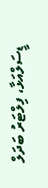ޑީސަލްއަޅާ، ފިލްޓަރު ބަދަލް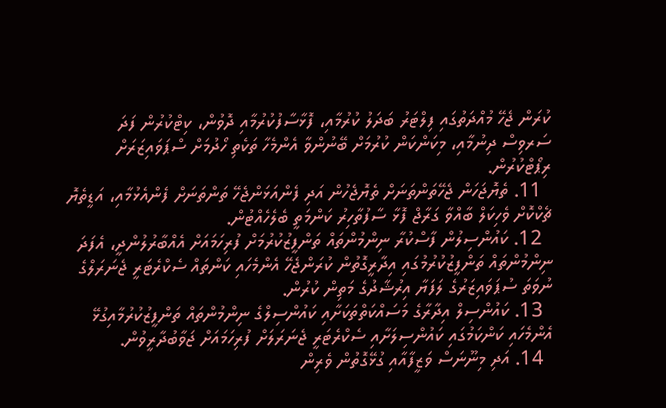ކުރަން ޖެހޭ މުއްދަތުގައި ފިލްޓަރު ބަދަލު ކުރުމާއި، ފޮޅާސާފުކުރުމާއި ދޮވުން، ކިޓްކުރުން ފަދަ ސަރވިސް ދިނުމާއި، މިކަންކަން ކުރުމަށް ބޭނުންވާ އެންމެހާ ތަކެތި ހޯދުމަށް ސްޕަވައިޒަރަށް ރިޕޯޓްކުރުން.
  11. ތެޔޮޖަހަން ޖެހޭތަންތަނަށް ތެޔޮޖެހުން އަދި ފެންއަޅަންޖެހޭ ތަންތަނަށް ފެންއެޅުމާއި، އަޑީތެޔޮ ޗެކްކޮށް ވެހިކަލް ބާއްވާ ގަރާޖް ފޮޅާ ސާފުތާހިރު ކަންމަތީ ބެލެހެއްޓުން.
  12. ކައުންސިލުން ފާސްކުރާ ނިންމުންތައް ތަންފީޒުކުރުމަށް ފުރިހަމައަށް އެއްބާރުލުންދީ، އެފަދަ ނިންމުންތައް ތަންފީޒުކުރުމުގައި އިދާރީގޮތުން ކުރަންޖެހޭ އެންމެހައި ކަންތައް ސެކްރެޓަރީ ޖެނަރަލްގެ ނުވަތަ ސުޕަވައިޒަރުގެ ލަފަޔާ އިރުޝާދުގެ މަތިން ކުރުން.
  13. ކައުންސިލް އިދާރާގެ މަސައްކަތްތަކަށާއި ކައުންސިލްގެ ނިންމުންތައް ތަންފީޒުކުރުމާއިގުޅޭ އެންމެހައި ކަންކަމުގައި ކައުންސިލަށާއި ސެކްރެޓަރީ ޖެނަރަލަށް ފުރިހަމައަށް ޖަވާބުދާރީވުން.
  14. އަދި މިނޫނަސް ވަޒީފާއާއި ގުޅޭގޮތުން ވެރިން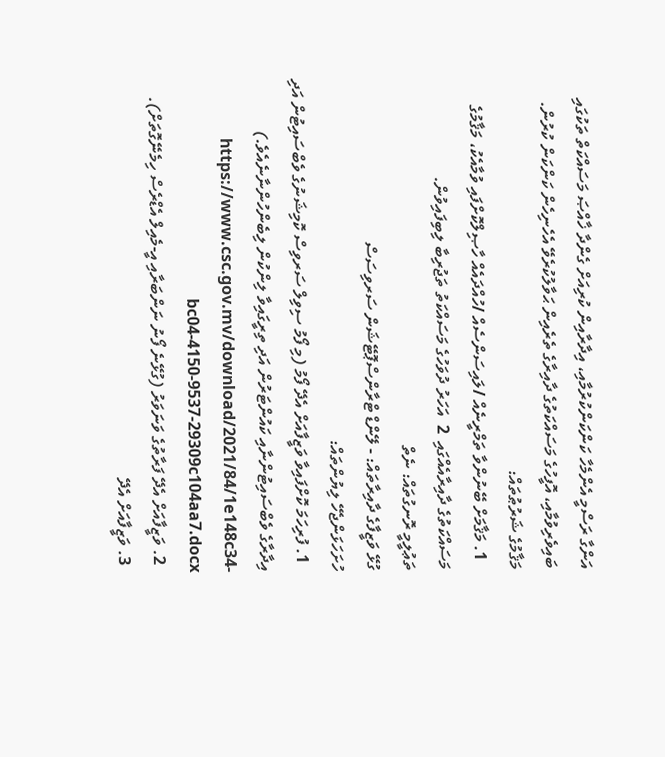އަންގާ ރަސްމީ އެންމެހާ ކަންކަންކުރުމާއި، އިދާރާއިން ކުރިއަށް ގެންދާ ޚާއްޞަ މަސައްކަތް ތަކުގައި ބައިވެރިވުމާއި، އޮފީހުގެ މަސައްކަތުގެ ދާއިރާގެ ތެރެއިން ޙަވާލުކުރެވޭ އެހެނިހެން ކަންކަން ކުރުން.
މަޤާމުގެ ޝަރުޠުތައް:
  1. މަޤާމަށް ބޭނުންވާ ތަމްރީނެއް /ލައިސަންސެއް /ހުއްދައެއް ހާޞިލްކޮށްފައި ވުމާއެކު، މަޤާމުގެ މަސައްކަތުގެ ދާއިރާއެއްގައި  2  އަހަރު ދުވަހުގެ މަސައްކަތު ތަޖުރިބާ ލިބިފައިވުން.
ތަޢުލީމީ ރޮނގުތައް: ނެތް
ގުޅޭ ވަޒީފާގެ ދާއިރާތައް: - ލޭންޑް ޓްރާންސްޕޮޓޭޝަން ސަރވިސަސް
ހުށަހަޅަންޖެހޭ ލިޔުންތައް:
  1. ފުރިހަމަ ކޮށްފައިވާ ވަޒީފާއަށް އެދޭ ފޯމު (މި ފޯމު ސިވިލް ސަރވިސް ކޮމިޝަނުގެ ވެބްސައިޓުން އަދި އިދާރާގެ ވެބްސައިޓުންނާއި ކައުންޓަރުން އަދި ތިރީގައިވާ ލިންކުން ލިބެންހުންނާނެއެވެ.)  https://www.csc.gov.mv/download/2021/84/1e148c34-bc04-4150-9537-29309c104aa7.docx
  2. ވަޒީފާއަށް އެދޭ ފަރާތުގެ ވަނަވަރު (ގުޅޭނެ ފޯނު ނަންބަރާއި އީ-މެއިލް އެޑްރެސް ހިމެނޭގޮތަށް).
  3. ވަޒީފާއަށް އެދޭ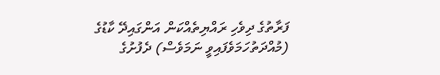ފަރާތުގެ ދިވެހި ރައްޔިތެއްކަން އަންގައިދޭ ކާޑުގެ (މުއްދަތުހަމަވެފައިވީ ނަމަވެސް) ދެފުށުގެ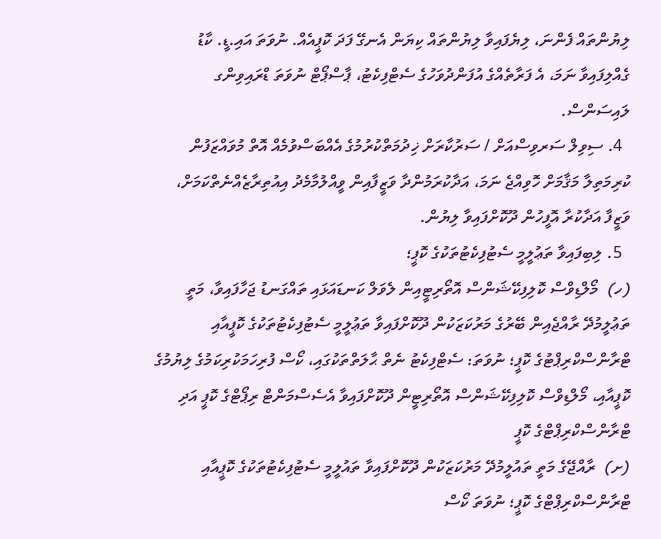ލިޔުންތައް ފެންނަ، ލިޔެފައިވާ ލިޔުންތައް ކިޔަން އެނގޭ ފަދަ ކޮޕީއެއް. ނުވަތަ އައި.ޑީ. ކާޑު ގެއްލިފައިވާ ނަމަ، އެ ފަރާތެއްގެ އުފަންދުވަހުގެ ސެޓްފިކެޓު، ޕާސްޕޯޓް ނުވަތަ ޑްރައިވިންގ ލައިސަންސް.
  4. ސިވިލް ސަރވިސްއަށް / ސަރުކާރަށް ޚިދުމަތްކުރުމުގެ އެއްބަސްވުމެއް އޮތް މުވައްޒަފުން ކުރިމަތިލާ މަޤާމަށް ހޮވިއްޖެ ނަމަ، އަދާކުރަމުންދާ ވަޒީފާއިން ވީއްލުމާމެދު އިއުތިރާޒެއްނެތްކަމަށް، ވަޒީފާ އަދާކުރާ އޮފީހުން ދޫކޮށްފައިވާ ލިޔުން.
  5. ލިބިފައިވާ ތަޢުލީމީ ސެޓުފިކެޓުތަކުގެ ކޮޕީ؛
(ހ)  މޯލްޑިވްސް ކޮލިފިކޭޝަންސް އޮތޯރިޓީއިން ލެވަލް ކަނޑައަޅައި ތައްގަނޑު ޖަހާފައިވާ، މަތީ ތަޢުލީމުދޭ ރާއްޖެއިން ބޭރުގެ މަރުކަޒަކުން ދޫކޮށްފައިވާ ތަޢުލީމީ ސެޓުފިކެޓުތަކުގެ ކޮޕީއާއި ޓްރާންސްކްރިޕްޓުގެ ކޮޕީ؛ ނުވަތަ: ސެޓްފިކެޓު ނެތް ޙާލަތްތަކުގައި، ކޯސް ފުރިހަމަކުރިކަމުގެ ލިޔުމުގެ ކޮޕީއާއި، މޯލްޑިވްސް ކޮލިފިކޭޝަންސް އޮތޯރިޓީން ދޫކޮށްފައިވާ އެސެސްމަންޓް ރިޕޯޓްގެ ކޮޕީ އަދި ޓްރާންސްކްރިޕްޓްގެ ކޮޕީ
(ށ)  ރާއްޖޭގެ މަތީ ތައުލީމުދޭ މަރުކަޒަކުން ދޫކޮށްފައިވާ ތައުލީމީ ސެޓުފިކެޓުތަކުގެ ކޮޕީއާއި ޓްރާންސްކްރިޕްޓްގެ ކޮޕީ؛ ނުވަތަ ކޯސް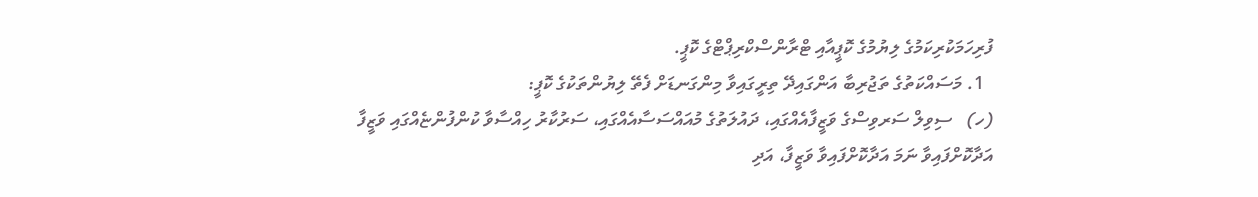ފުރިހަމަކުރިކަމުގެ ލިޔުމުގެ ކޮޕީއާއި ޓްރާންސްކްރިޕްޓްގެ ކޮޕީ.
  1. މަސައްކަތުގެ ތަޖުރިބާ އަންގައިދޭ ތިރީގައިވާ މިންގަނޑަށް ފެތޭ ލިޔުންތަކުގެ ކޮޕީ:
(ހ)   ސިވިލް ސަރވިސްގެ ވަޒީފާއެއްގައި، ދައުލަތުގެ މުއައްސަސާއެއްގައި، ސަރުކާރު ހިއްސާވާ ކުންފުންޏެއްގައި ވަޒީފާ އަދާކޮށްފައިވާ ނަމަ އަދާކޮށްފައިވާ ވަޒީފާ، އަދި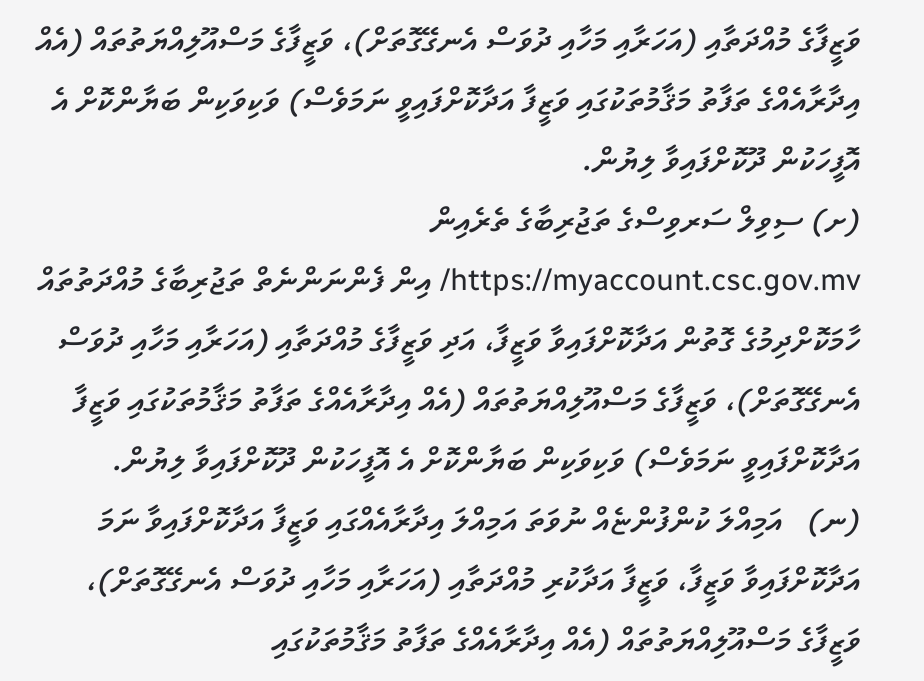ވަޒީފާގެ މުއްދަތާއި (އަހަރާއި މަހާއި ދުވަސް އެނގޭގޮތަށް)، ވަޒީފާގެ މަސްއޫލިއްޔަތުތައް (އެއް އިދާރާއެއްގެ ތަފާތު މަޤާމުތަކުގައި ވަޒީފާ އަދާކޮށްފައިވީ ނަމަވެސް) ވަކިވަކިން ބަޔާންކޮށް އެ އޮފީހަކުން ދޫކޮށްފައިވާ ލިޔުން.
(ށ) ސިވިލް ސަރވިސްގެ ތަޖުރިބާގެ ތެރެއިން https://myaccount.csc.gov.mv/ އިން ފެންނަންނެތް ތަޖުރިބާގެ މުއްދަތުތައް ހާމަކޮށްދިމުގެ ގޮތުން އަދާކޮށްފައިވާ ވަޒީފާ، އަދި ވަޒީފާގެ މުއްދަތާއި (އަހަރާއި މަހާއި ދުވަސް އެނގޭގޮތަށް)، ވަޒީފާގެ މަސްއޫލިއްޔަތުތައް (އެއް އިދާރާއެއްގެ ތަފާތު މަޤާމުތަކުގައި ވަޒީފާ އަދާކޮށްފައިވީ ނަމަވެސް) ވަކިވަކިން ބަޔާންކޮށް އެ އޮފީހަކުން ދޫކޮށްފައިވާ ލިޔުން.
(ނ)   އަމިއްލަ ކުންފުންޏެއް ނުވަތަ އަމިއްލަ އިދާރާއެއްގައި ވަޒީފާ އަދާކޮށްފައިވާ ނަމަ އަދާކޮށްފައިވާ ވަޒީފާ، ވަޒީފާ އަދާކުރި މުއްދަތާއި (އަހަރާއި މަހާއި ދުވަސް އެނގޭގޮތަށް)، ވަޒީފާގެ މަސްއޫލިއްޔަތުތައް (އެއް އިދާރާއެއްގެ ތަފާތު މަޤާމުތަކުގައި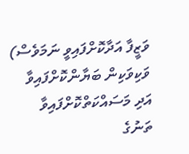ވަޒީފާ އަދާކޮށްފައިވީ ނަމަވެސް) ވަކިވަކިން ބަޔާންކޮށްފައިވާ އަދި މަސައްކަތްކޮށްފައިވާ ތަނުގެ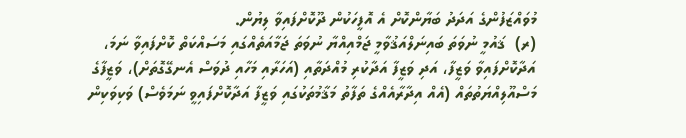މުވައްޒަފުންގެ އަދަދު ބަޔާންކޮށް އެ އޮފީހަކުން ދޫކޮށްފައިވާ ލިޔުން.
(ރ)  ޤައުމީ ނުވަތަ ބައިނަލްއަޤުވާމީ ޖަމްއިއްޔާ ނުވަތަ ޖަމާއަތެއްގައި މަސައްކަތް ކޮށްފައިވާ ނަމަ، އަދާކޮށްފައިވާ ވަޒީފާ، އަދި ވަޒީފާ އަދާކުރި މުއްދަތާއި (އަހަރާއި މަހާއި ދުވަސް އެނގޭގޮތަށް)، ވަޒީފާގެ މަސްއޫލިއްޔަތުތައް (އެއް އިދާރާއެއްގެ ތަފާތު މަޤާމުތަކުގައި ވަޒީފާ އަދާކޮށްފައިވީ ނަމަވެސް) ވަކިވަކިން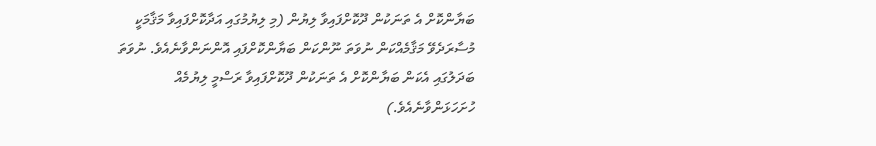ބަޔާންކޮށް އެ ތަނަކުން ދޫކޮށްފައިވާ ލިޔުން (މި ލިޔުމުގައި އަދާކޮށްފައިވާ މަޤާމަކީ މުސާރަދެވޭ މަޤާމެއްކަން ނުވަތަ ނޫންކަން ބަޔާންކޮށްފައި އޮންނަންވާނެއެވެ. ނުވަތަ ބަދަލުގައި އެކަން ބަޔާންކޮށް އެ ތަނަކުން ދޫކޮށްފައިވާ ރަސްމީ ލިޔުމެއް ހުށަހަޅަންވާނެއެވެ.)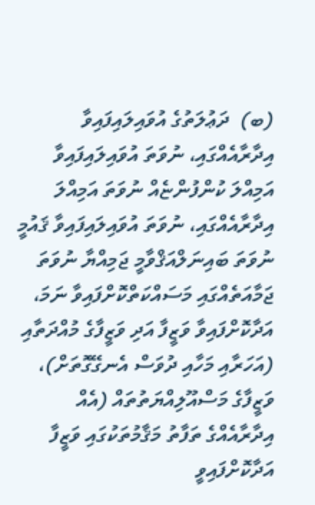(ބ)  ދަޢުލަތުގެ އުވައިލައިފައިވާ އިދާރާއެއްގައި، ނުވަތަ އުވައިލައިފައިވާ އަމިއްލަ ކުންފުންޏެއް ނުވަތަ އަމިއްލަ އިދާރާއެއްގައި، ނުވަތަ އުވައިލައިފައިވާ ޤައުމީ ނުވަތަ ބައިނަލްއަޤްވާމީ ޖަމިއްޔާ ނުވަތަ ޖަމާއަތެއްގައި މަސައްކަތްކޮށްފައިވާ ނަމަ، އަދާކޮށްފައިވާ ވަޒީފާ އަދި ވަޒީފާގެ މުއްދަތާއި (އަހަރާއި މަހާއި ދުވަސް އެނގޭގޮތަށް)، ވަޒީފާގެ މަސްއޫލިއްޔަތުތައް (އެއް އިދާރާއެއްގެ ތަފާތު މަޤާމުތަކުގައި ވަޒީފާ އަދާކޮށްފައިވީ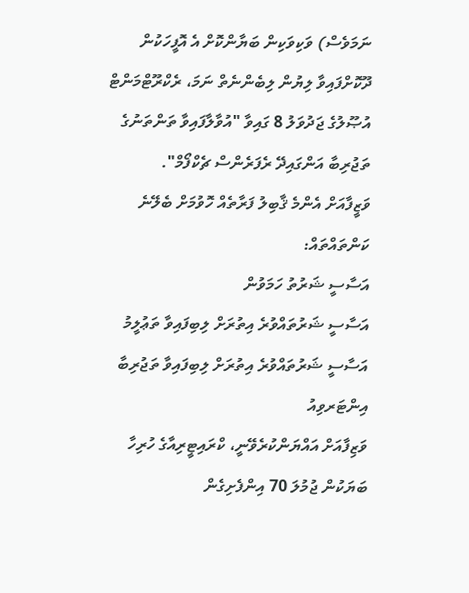ނަމަވެސް) ވަކިވަކިން ބަޔާންކޮށް އެ އޮފީހަކުން ދޫކޮށްފައިވާ ލިޔުން ލިބެންނެތް ނަމަ، ރެކްރޫޓްމަންޓް އުޞޫލުގެ ޖަދުވަލު 8 ގައިވާ "އުވާލާފައިވާ ތަންތަނުގެ ތަޖުރިބާ އަންގައިދޭ ރެފަރެންސް ޗެކްފޯމް".
ވަޒީފާއަށް އެންމެ ޤާބިލު ފަރާތެއް ހޮވުމަށް ބެލޭނެ ކަންތައްތައް:
އަސާސީ ޝަރުތު ހަމަވުން
އަސާސީ ޝަރުތައްވުރެ އިތުރަށް ލިބިފައިވާ ތަޢުލީމު
އަސާސީ ޝަރުތައްވުރެ އިތުރަށް ލިބިފައިވާ ތަޖުރިބާ
އިންޓަރވިއު
ވަޒިފާއަށް އައްޔަންކުރެވޭނީ، ކްރައިޓީރިއާގެ ހުރިހާ ބަޔަކުން ޖުމުލަ 70 އިންފެށިގެން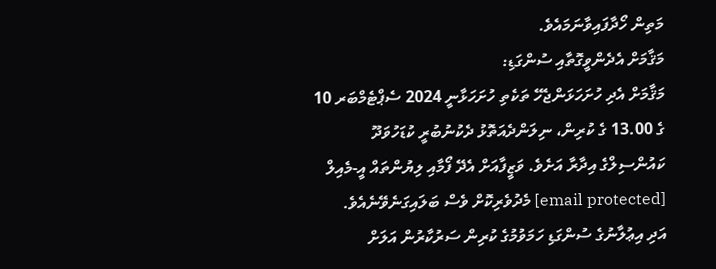މަތިން ހޯދާފައިވާނަމައެވެ.
މަޤާމަށް އެދެންވީގޮތާއި ސުންގަޑި:
މަޤާމަށް އެދި ހުށަހަޅަންޖެހޭ ތަކެތި ހުށަހަޅާނީ 2024 ސެޕްޓެމްބަރ 10 ގެ 13.00 ގެ ކުރިން، ނިލަންދެއަތޮޅު ދެކުނުބުރީ ކުޑަހުވަދޫ ކައުންސިލްގެ އިދާރާ އަށެވެ. ވަޒީފާއަށް އެދޭ ފޯމާއި ލިޔުންތައް އީ-މެއިލް [email protected] މެދުވެރިކޮށް ވެސް ބަލައިގަނެވޭނެއެވެ.
އަދި އިޢުލާނުގެ ސުންގަޑި ހަމަވުމުގެ ކުރިން ސަރުކާރުން އަލަށް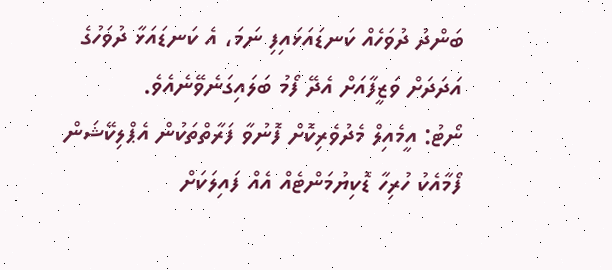ބަންދު ދުވަހެއް ކަނޑައަޅައިފި ނަމަ، އެ ކަނޑައަޅާ ދުވަހުގެ އަދަދަށް ވަޒީފާއަށް އެދޭ ފޯމު ބަލައިގަނެވޭނެއެވެ.
ނޯޓު: އީމެއިލް މެދުވެރިކޮށް ފޮނުވާ ފަރާތްތަކުން އެޕްލިކޭޝަން ފޯމާއެކު ހުރިހާ ޑޮކިޔުމަންޓެއް އެއް ފައިލަކަށް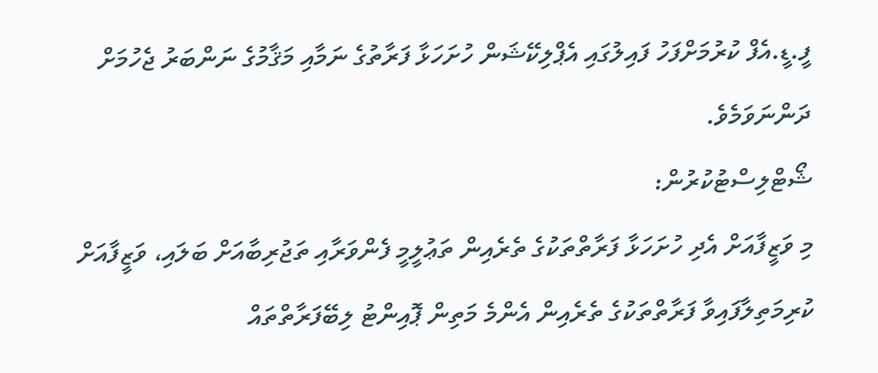ފީ.ޑީ.އެފް ކުރުމަށްފަހު ފައިލުގައި އެޕްލިކޭޝަން ހުށަހަޅާ ފަރާތުގެ ނަމާއި މަޤާމުގެ ނަންބަރު ޖެހުމަށް ދަންނަވަމެވެ.
ޝޯޓްލިސްޓުކުރުން:
މި ވަޒީފާއަށް އެދި ހުށަހަޅާ ފަރާތްތަކުގެ ތެރެއިން ތަޢުލީމީ ފެންވަރާއި ތަޖުރިބާއަށް ބަލައި، ވަޒީފާއަށް ކުރިމަތިލާފައިވާ ފަރާތްތަކުގެ ތެރެއިން އެންމެ މަތިން ޕޮއިންޓު ލިބޭފަރާތްތައް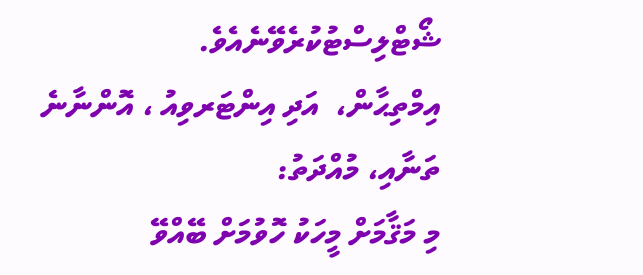ޝޯޓްލިސްޓުކުރެވޭނެއެވެ.
އިމްތިޙާން،  އަދި އިންޓަރވިއު ، އޮންނާނެ ތަނާއި، މުއްދަތު:
މި މަޤާމަށް މީހަކު ހޮވުމަށް ބޭއްވޭ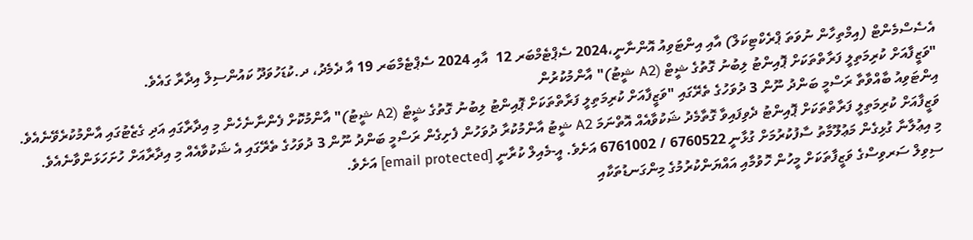އެސެސްމެންޓް (އިމްތިހާން ނުވަތަ ޕްރެކްޓިކަލް) އާއި އިންޓަވިއު އޮންނާނީ،2024 ސެޕްޓެމްބަރ 12  އާއި 2024 ސެޕްޓެމްބަރ 19 އާ ދެމެދު، ދ.ކުޑަހުވަދޫ ކައުންސިލް އިދާރާ ގައެވެ.
"ވަޒީފާއަށް ކުރިމަތިލީ ފަރާތްތަކަށް ޕޮއިންޓު ލިބުނު ގޮތުގެ ޝީޓް (A2 ޝީޓު)" އާންމުކުރުން
އިންޓަވިއު ބާއްވާތާ ރަސްމީ ބަންދު ނޫން 3 ދުވަހުގެ ތެރޭގައި "ވަޒީފާއަށް ކުރިމަތިލީ ފަރާތްތަކަށް ޕޮއިންޓު ލިބުނު ގޮތުގެ ޝީޓް (A2 ޝީޓު)" އާންމުކޮށް ފެންނާނެހެން މި އިދާރާގައި އަދި ގެޒެޓުގައި އާންމުކުރެވޭނެއެވެ. ވަޒީފާއަށް ކުރިމަތިލީ ފަރާތްތަކަށް ޕޮއިންޓު ދެވިފައިވާ ގޮތާމެދު ޝަކުވާއެއް އޮތްނަމަ A2 ޝީޓު އާންމުކުރާ ދުވަހުން ފެށިގެން ރަސްމީ ބަންދު ނޫން 3 ދުވަހުގެ ތެރޭގައި އެ ޝަކުވާއެއް މި އިދާރާއަށް ހުށަހަޅަންވާނެއެވެ.
މި އިޢުލާނާ ގުޅިގެން މަޢުލޫމާތު ސާފުކުރުމަށް ގުޅާނީ 6760522 / 6761002 އަށެވެ. އީ-މެއިލް ކުރާނީ [email protected] އަށެވެ.
ސިވިލް ސަރވިސްގެ ވަޒީފާތަކަށް މީހުން ހޮވުމާއި އައްޔަންކުރުމުގެ މިންގަނޑުތަކާއި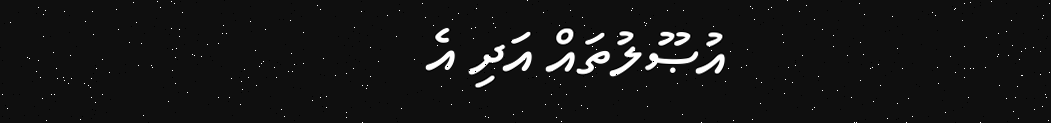އުޞޫލުތައް އަދި އެ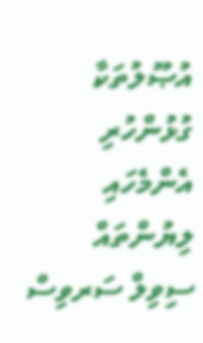އުޞޫލުތަކާ ގުޅުންހުރި އެންމެހައި ލިޔުންތައް ސިވިލް ސަރވިސް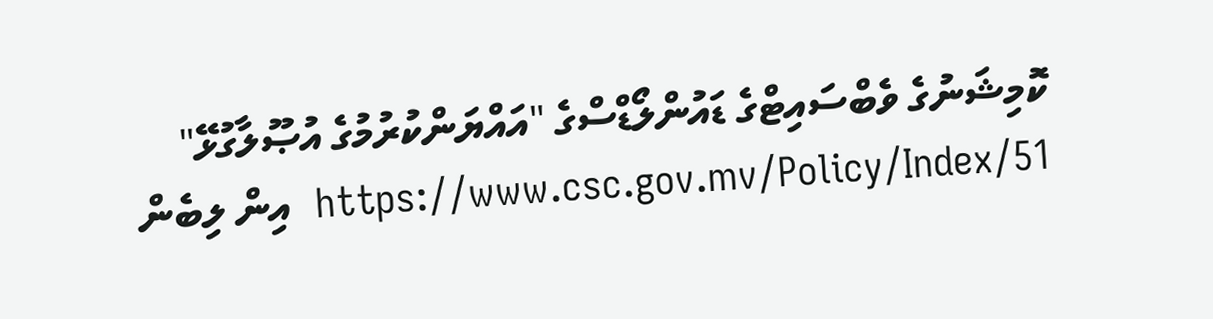ކޮމިޝަނުގެ ވެބްސައިޓްގެ ޑައުންލޯޑްސްގެ "އައްޔަންކުރުމުގެ އުޞޫލާގުޅޭ" https://www.csc.gov.mv/Policy/Index/51  އިން ލިބެން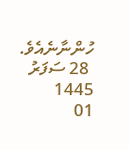ހުންނާނެއެވެ.
 28 ސަފަރު  1445
01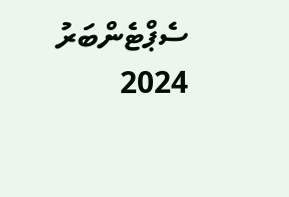ސެޕްޓެންބަރު 2024